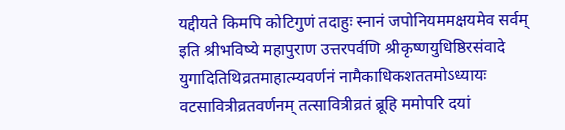यद्दीयते किमपि कोटिगुणं तदाहुः स्नानं जपोनियममक्षयमेव सर्वम्
इति श्रीभविष्ये महापुराण उत्तरपर्वणि श्रीकृष्णयुधिष्ठिरसंवादे युगादितिथिव्रतमाहात्म्यवर्णनं नामैकाधिकशततमोऽध्यायः
वटसावित्रीव्रतवर्णनम् तत्सावित्रीव्रतं ब्रूहि ममोपरि दयां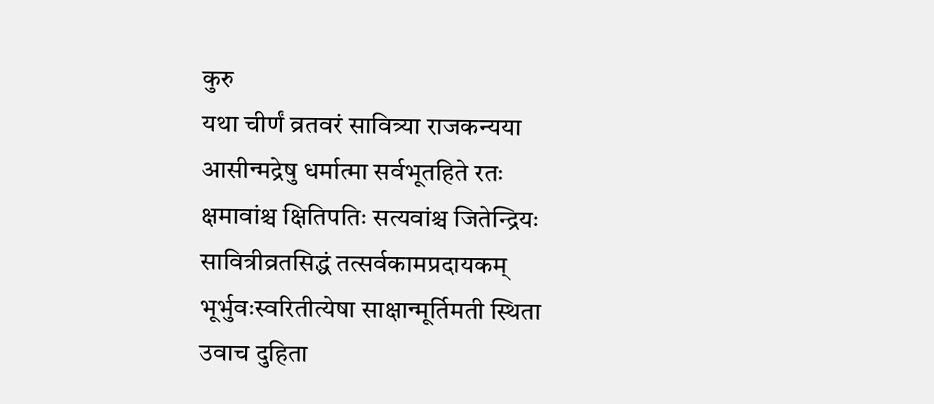कुरु
यथा चीर्णं व्रतवरं सावित्र्या राजकन्यया
आसीन्मद्रेषु धर्मात्मा सर्वभूतहिते रतः
क्षमावांश्च क्षितिपतिः सत्यवांश्च जितेन्द्रियः
सावित्रीव्रतसिद्धं तत्सर्वकामप्रदायकम्
भूर्भुवःस्वरितीत्येषा साक्षान्मूर्तिमती स्थिता
उवाच दुहिता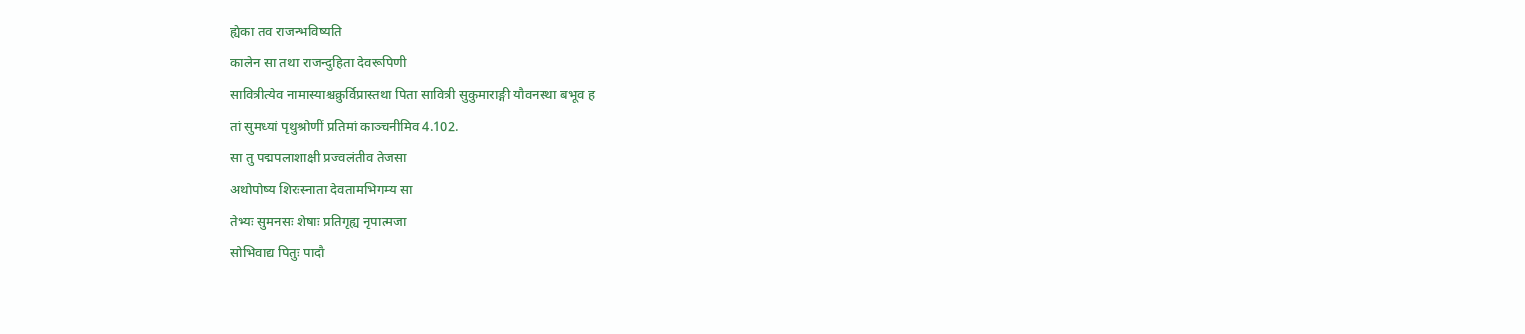ह्येका तव राजन्भविष्यति
कालेन सा तथा राजन्दुहिता देवरूपिणी
सावित्रीत्येव नामास्याश्चक्रुर्विप्रास्तथा पिता सावित्री सुकुमाराङ्गी यौवनस्था बभूव ह
तां सुमध्यां पृथुश्रोणीं प्रतिमां काञ्चनीमिव 4.102.
सा तु पद्मपलाशाक्षी प्रज्वलंतीव तेजसा
अथोपोष्य शिरःस्नाता देवतामभिगम्य सा
तेभ्यः सुमनसः शेषाः प्रतिगृह्य नृपात्मजा
सोभिवाद्य पितुः पादौ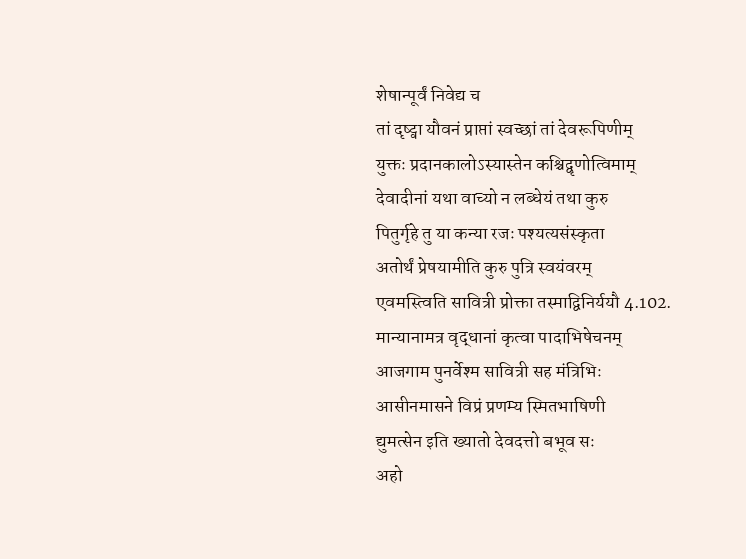शेषान्पूर्वं निवेद्य च
तां दृष्ट्वा यौवनं प्राप्तां स्वच्छां तां देवरूपिणीम्
युक्तः प्रदानकालोऽस्यास्तेन कश्चिद्वृणोत्विमाम्
देवादीनां यथा वाच्यो न लब्धेयं तथा कुरु
पितुर्गृहे तु या कन्या रजः पश्यत्यसंस्कृता
अतोर्थं प्रेषयामीति कुरु पुत्रि स्वयंवरम्
एवमस्त्विति सावित्री प्रोक्ता तस्माद्विनिर्ययौ 4.102.
मान्यानामत्र वृद्धानां कृत्वा पादाभिषेचनम्
आजगाम पुनर्वेश्म सावित्री सह मंत्रिभिः
आसीनमासने विप्रं प्रणम्य स्मितभाषिणी
द्युमत्सेन इति ख्यातो देवदत्तो बभूव सः
अहो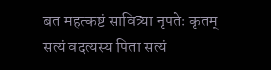बत महत्कष्टं सावित्र्या नृपतेः कृतम्
सत्यं वदत्यस्य पिता सत्यं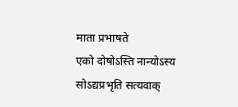माता प्रभाषते
एको दोषोऽस्ति नान्योऽस्य सोऽद्यप्रभृति सत्यवाक्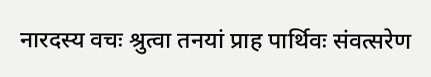नारदस्य वचः श्रुत्वा तनयां प्राह पार्थिवः संवत्सरेण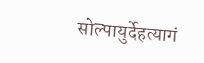सोल्पायुर्देहत्यागं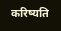करिष्यति